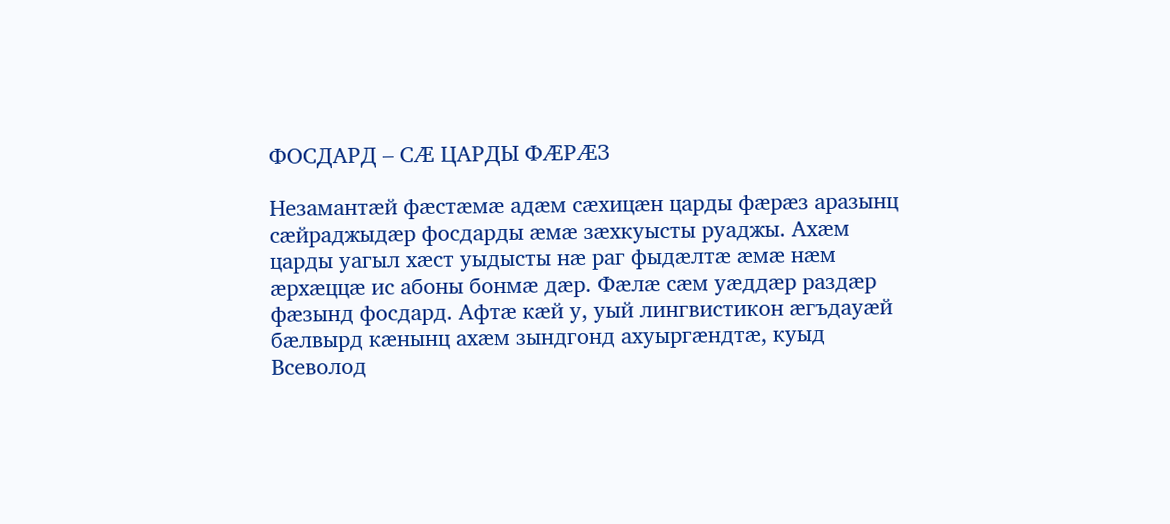ФОСДАРД – СÆ ЦАРДЫ ФÆРÆЗ

Незамантӕй фӕстӕмӕ адӕм сӕхицӕн царды фӕрӕз аразынц сӕйраджыдӕр фосдарды ӕмӕ зӕхкуысты руаджы. Ахӕм царды уагыл хӕст уыдысты нӕ раг фыдӕлтӕ ӕмӕ нӕм ӕрхӕццӕ ис абоны бонмӕ дӕр. Фӕлӕ сӕм уӕддӕр раздӕр фӕзынд фосдард. Афтӕ кӕй у, уый лингвистикон ӕгъдауӕй бӕлвырд кӕнынц ахӕм зындгонд ахуыргӕндтӕ, куыд Всеволод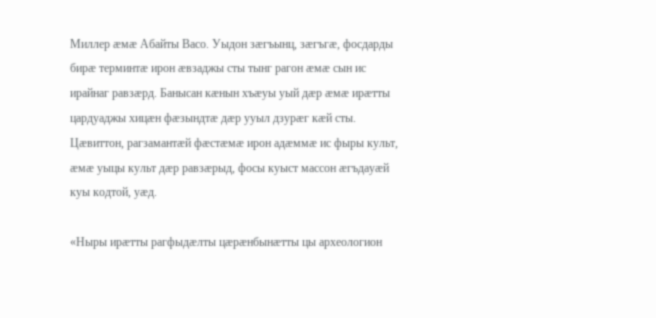Миллер ӕмӕ Абайты Васо. Уыдон зӕгъынц, зӕгъгӕ, фосдарды бирӕ терминтӕ ирон ӕвзаджы сты тынг рагон ӕмӕ сын ис ирайнаг равзӕрд. Банысан кӕнын хъӕуы уый дӕр ӕмӕ ирӕтты цардуаджы хицӕн фӕзындтӕ дӕр ууыл дзурӕг кӕй сты. Цӕвиттон, рагзамантӕй фӕстӕмӕ ирон адӕммӕ ис фыры культ, ӕмӕ уыцы культ дӕр равзӕрыд, фосы куыст массон ӕгъдауӕй куы кодтой, уӕд.

«Ныры ирӕтты рагфыдӕлты цӕрӕнбынӕтты цы археологион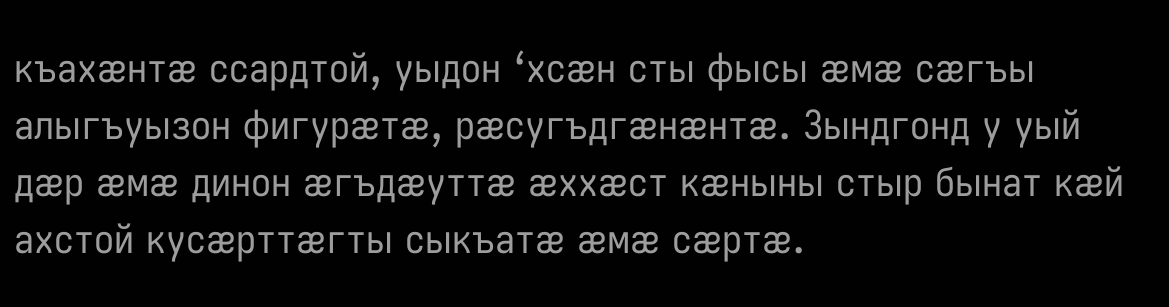къахӕнтӕ ссардтой, уыдон ‘хсӕн сты фысы ӕмӕ сӕгъы алыгъуызон фигурӕтӕ, рӕсугъдгӕнӕнтӕ. Зындгонд у уый дӕр ӕмӕ динон ӕгъдӕуттӕ ӕххӕст кӕныны стыр бынат кӕй ахстой кусӕрттӕгты сыкъатӕ ӕмӕ сӕртӕ.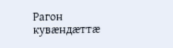Рагон кувӕндӕттӕ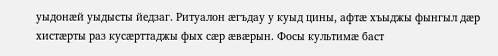уыдонӕй уыдысты йедзаг. Ритуалон ӕгъдау у куыд цины, афтӕ хъыджы фынгыл дӕр хистӕрты раз кусӕрттаджы фых сӕр ӕвӕрын. Фосы культимӕ баст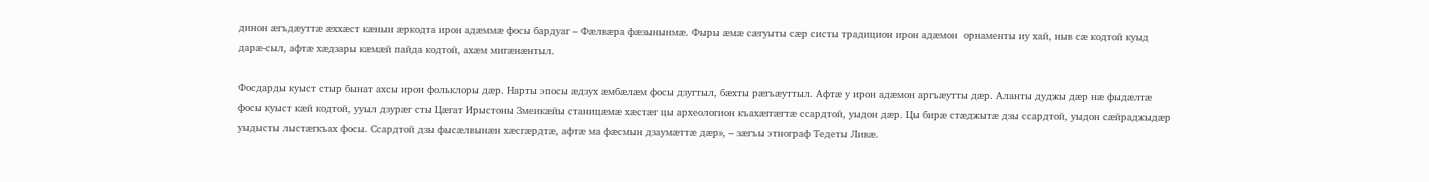динон ӕгъдӕуттӕ ӕххӕст кӕнын ӕркодта ирон адӕммӕ фосы бардуаг – Фӕлвæра фӕзынынмӕ. Фыры ӕмӕ сӕгуыты сӕр систы традицион ирон адӕмон  орнаменты иу хай, ныв сӕ кодтой куыд дарӕ-сыл, афтӕ хӕдзары кӕмӕй пайда кодтой, ахӕм мигӕнӕнтыл.

Фосдарды куыст стыр бынат ахсы ирон фольклоры дӕр. Нарты эпосы ӕдзух ӕмбӕлӕм фосы дзугтыл, бӕхты рӕгъӕуттыл. Афтӕ у ирон адӕмон аргъӕутты дӕр. Аланты дуджы дӕр нӕ фыдӕлтӕ фосы куыст кӕй кодтой, ууыл дзурӕг сты Цӕгат Ирыстоны Змеикӕйы станицӕмӕ хӕстӕг цы археологион къахӕггӕгтӕ ссардтой, уыдон дӕр. Цы бирӕ стӕджытӕ дзы ссардтой, уыдон сӕйраджыдӕр уыдысты лыстӕгкъах фосы. Ссардтой дзы фысӕлвынӕн хӕсгӕрдтӕ, афтӕ ма фӕсмын дзаумӕттӕ дӕр», – зӕгъы этнограф Тедеты Ливӕ.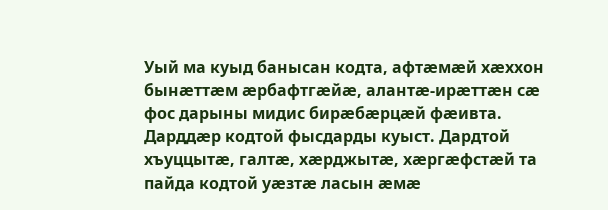Уый ма куыд банысан кодта, афтӕмӕй хӕххон бынӕттӕм ӕрбафтгӕйӕ, алантӕ-ирӕттӕн сӕ фос дарыны мидис бирӕбӕрцӕй фӕивта. Дарддӕр кодтой фысдарды куыст. Дардтой хъуццытӕ, галтӕ, хӕрджытӕ, хӕргӕфстӕй та пайда кодтой уӕзтӕ ласын ӕмӕ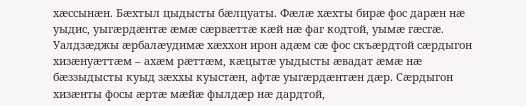хӕссынӕн. Бӕхтыл цыдысты бӕлцуаты. Фӕлӕ хӕхты бирӕ фос дарӕн нӕ уыдис, уыгӕрдӕнтӕ ӕмӕ сӕрвӕттӕ кӕй нӕ фаг кодтой, уымӕ гӕсгӕ. Уалдзӕджы ӕрбалӕудимӕ хӕххон ирон адӕм сӕ фос скъӕрдтой сӕрдыгон хизӕнуæттӕм – ахӕм рӕттӕм, кӕцытӕ уыдысты ӕвадат ӕмӕ нӕ бӕззыдысты куыд зӕххы куыстӕн, афтӕ уыгӕрдӕнтӕн дӕр. Сӕрдыгон хизӕнты фосы ӕртӕ мӕйӕ фылдӕр нӕ дардтой,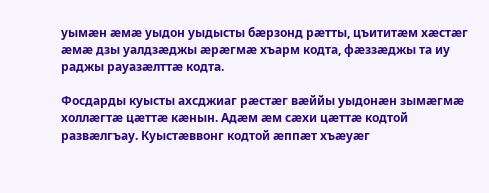уымӕн ӕмӕ уыдон уыдысты бӕрзонд рӕтты, цъититӕм хӕстӕг ӕмӕ дзы уалдзӕджы ӕрӕгмӕ хъарм кодта, фӕззӕджы та иу раджы рауазӕлттӕ кодта.

Фосдарды куысты ахсджиаг рӕстӕг вӕййы уыдонӕн зымӕгмӕ холлӕгтӕ цӕттӕ кӕнын. Адӕм ӕм сӕхи цӕттӕ кодтой развӕлгъау. Куыстӕввонг кодтой ӕппӕт хъӕуӕг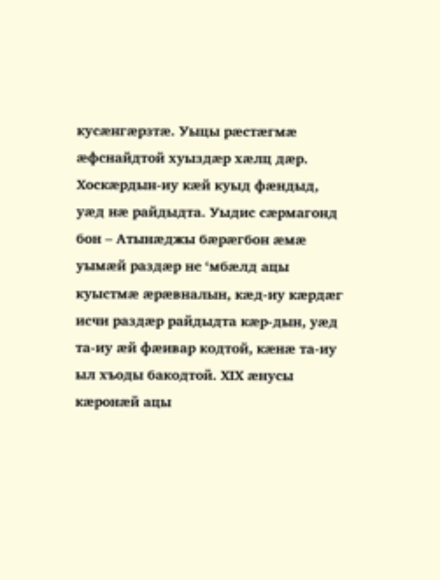кусӕнгӕрзтӕ. Уыцы рӕстӕгмӕ ӕфснайдтой хуыздӕр хӕлц дӕр. Хоскӕрдын-иу кӕй куыд фӕндыд, уӕд нӕ райдыдта. Уыдис сӕрмагонд бон – Атынӕджы бӕрӕгбон ӕмӕ уымӕй раздӕр не ‘мбӕлд ацы куыстмӕ ӕрӕвналын, кӕд-иу кӕрдӕг исчи раздӕр райдыдта кӕр-дын, уӕд та-иу ӕй фӕивар кодтой, кӕнӕ та-иу ыл хъоды бакодтой. ХIХ ӕнусы кӕронӕй ацы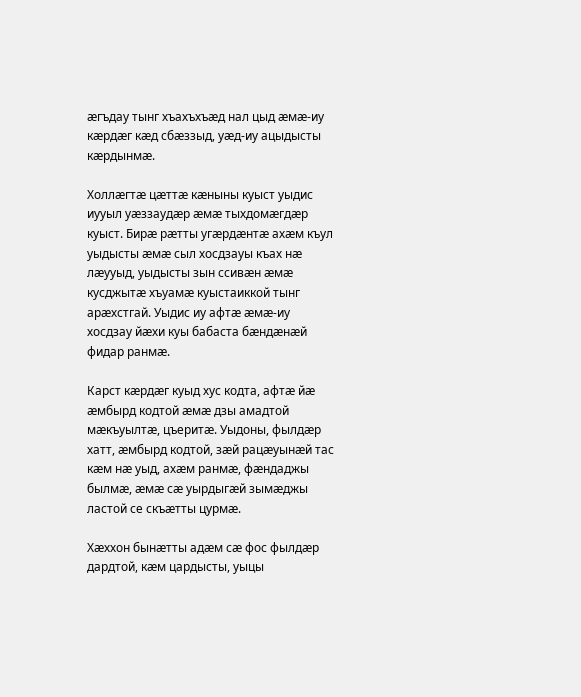ӕгъдау тынг хъахъхъӕд нал цыд ӕмӕ-иу кӕрдӕг кӕд сбӕззыд, уӕд-иу ацыдысты кæрдынмæ.

Холлӕгтӕ цӕттӕ кӕныны куыст уыдис иууыл уӕззаудӕр ӕмӕ тыхдомӕгдӕр куыст. Бирӕ рӕтты угӕрдӕнтӕ ахӕм къул уыдысты ӕмӕ сыл хосдзауы къах нӕ лӕууыд, уыдысты зын ссивӕн ӕмӕ кусджытӕ хъуамӕ куыстаиккой тынг арӕхстгай. Уыдис иу афтӕ ӕмӕ-иу хосдзау йӕхи куы бабаста бӕндӕнӕй фидар ранмӕ.

Карст кӕрдӕг куыд хус кодта, афтӕ йӕ ӕмбырд кодтой ӕмӕ дзы амадтой мӕкъуылтӕ, цъеритӕ. Уыдоны, фылдӕр хатт, ӕмбырд кодтой, зӕй рацӕуынӕй тас кӕм нӕ уыд, ахӕм ранмӕ, фӕндаджы былмӕ, ӕмӕ сӕ уырдыгӕй зымӕджы ластой се скъӕтты цурмӕ.

Хӕххон бынӕтты адӕм сӕ фос фылдӕр дардтой, кӕм цардысты, уыцы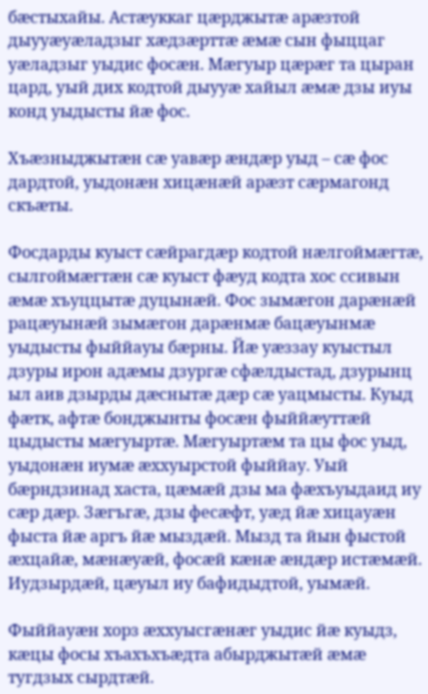бӕстыхайы. Астӕуккаг цӕрджытӕ арӕзтой дыууӕуӕладзыг хӕдзӕрттӕ ӕмӕ сын фыццаг уӕладзыг уыдис фосӕн. Мӕгуыр цӕрӕг та цыран цард, уый дих кодтой дыууӕ хайыл ӕмӕ дзы иуы конд уыдысты йӕ фос.

Хъӕзныджытӕн сӕ уавӕр ӕндӕр уыд – сӕ фос дардтой, уыдонӕн хицӕнӕй арӕзт сӕрмагонд скъӕты.

Фосдарды куыст сӕйрагдӕр кодтой нӕлгоймӕгтӕ, сылгоймӕгтӕн сӕ куыст фӕуд кодта хос ссивын ӕмӕ хъуццытӕ дуцынӕй. Фос зымӕгон дарӕнӕй рацӕуынӕй зымӕгон дарӕнмӕ бацӕуынмӕ уыдысты фыййауы бӕрны. Йӕ уӕззау куыстыл дзуры ирон адӕмы дзургӕ сфӕлдыстад, дзурынц ыл аив дзырды дӕснытӕ дӕр сӕ уацмысты. Куыд фӕтк, афтӕ бонджынты фосӕн фыййӕуттӕй цыдысты мӕгуыртӕ. Мӕгуыртӕм та цы фос уыд, уыдонӕн иумӕ ӕххуырстой фыййау. Уый бӕрндзинад хаста, цӕмӕй дзы ма фӕхъуыдаид иу сӕр дӕр. Зӕгъгӕ, дзы фесӕфт, уӕд йӕ хицауӕн фыста йӕ аргъ йӕ мыздӕй. Мызд та йын фыстой ӕхцайӕ, мӕнӕуӕй, фосӕй кӕнӕ ӕндӕр истӕмӕй. Иудзырдӕй, цӕуыл иу бафидыдтой, уымӕй.

Фыййауӕн хорз ӕххуысгӕнӕг уыдис йӕ куыдз, кӕцы фосы хъахъхъӕдта абырджытӕй ӕмӕ тугдзых сырдтӕй.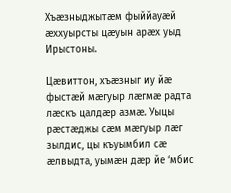Хъӕзныджытӕм фыййауӕй ӕххуырсты цӕуын арӕх уыд Ирыстоны.

Цӕвиттон, хъӕзныг иу йӕ фыстӕй мӕгуыр лӕгмӕ радта лӕскъ цалдӕр азмӕ. Уыцы рӕстӕджы сӕм мӕгуыр лӕг зылдис, цы къуымбил сӕ ӕлвыдта, уымӕн дӕр йе ‘мбис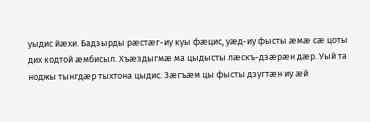уыдис йӕхи. Бадзырды рӕстӕг-иу куы фӕцис, уӕд-иу фысты ӕмӕ сӕ цоты дих кодтой ӕмбисыл. Хъӕздыгмӕ ма цыдысты лӕскъ-дзӕрӕн дӕр. Уый та ноджы тынгдӕр тыхтона цыдис. Зӕгъӕм цы фысты дзугтӕн иу ӕй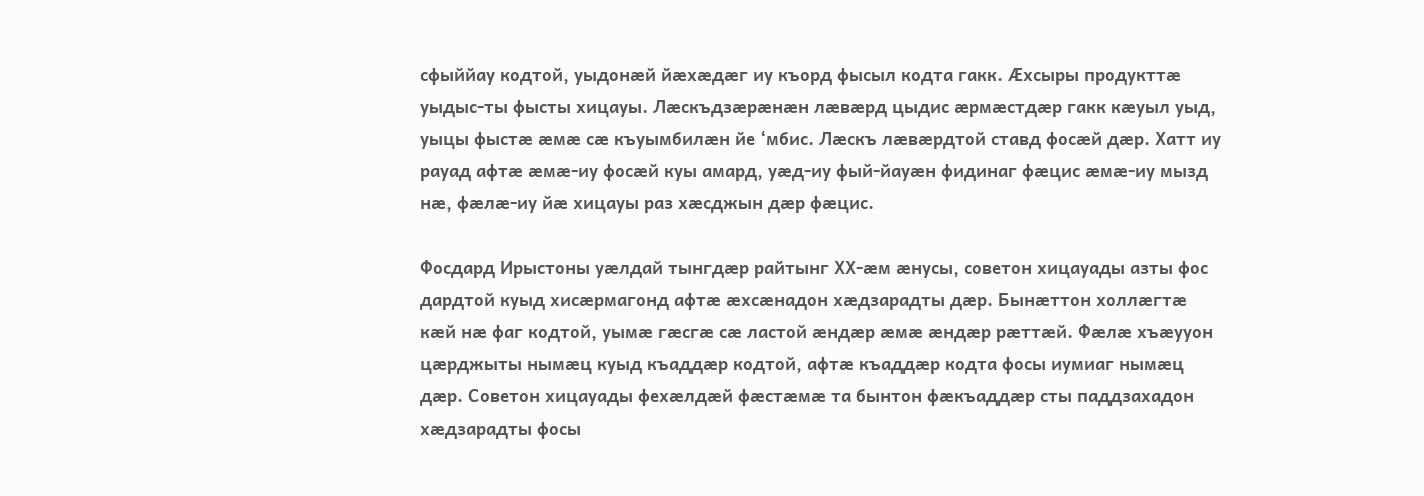сфыййау кодтой, уыдонӕй йӕхӕдӕг иу къорд фысыл кодта гакк. Æхсыры продукттӕ уыдыс-ты фысты хицауы. Лӕскъдзӕрӕнӕн лӕвӕрд цыдис ӕрмӕстдӕр гакк кӕуыл уыд, уыцы фыстӕ ӕмӕ сӕ къуымбилӕн йе ‘мбис. Лӕскъ лӕвӕрдтой ставд фосӕй дӕр. Хатт иу рауад афтӕ ӕмӕ-иу фосӕй куы амард, уӕд-иу фый-йауӕн фидинаг фӕцис ӕмӕ-иу мызд нӕ, фӕлӕ-иу йӕ хицауы раз хӕсджын дӕр фӕцис.

Фосдард Ирыстоны уӕлдай тынгдӕр райтынг ХХ-ӕм ӕнусы, советон хицауады азты фос дардтой куыд хисӕрмагонд афтӕ ӕхсӕнадон хӕдзарадты дӕр. Бынӕттон холлӕгтӕ кӕй нӕ фаг кодтой, уымӕ гӕсгӕ сӕ ластой ӕндӕр ӕмӕ ӕндӕр рӕттӕй. Фӕлӕ хъӕууон цӕрджыты нымӕц куыд къаддӕр кодтой, афтӕ къаддӕр кодта фосы иумиаг нымӕц дӕр. Советон хицауады фехӕлдӕй фӕстӕмӕ та бынтон фӕкъаддӕр сты паддзахадон хӕдзарадты фосы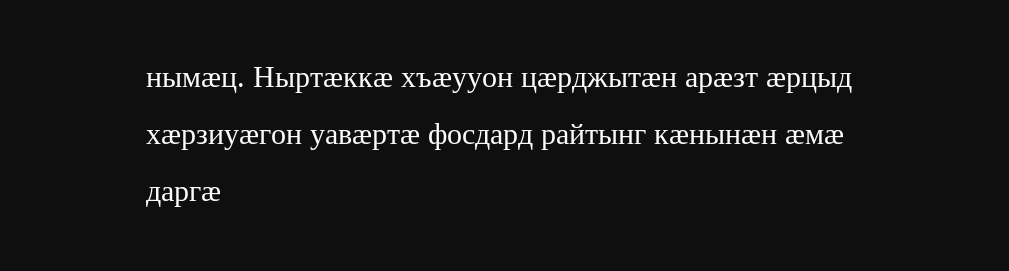нымӕц. Ныртӕккӕ хъӕууон цӕрджытӕн арӕзт ӕрцыд хӕрзиуӕгон уавӕртӕ фосдард райтынг кӕнынӕн ӕмӕ даргӕ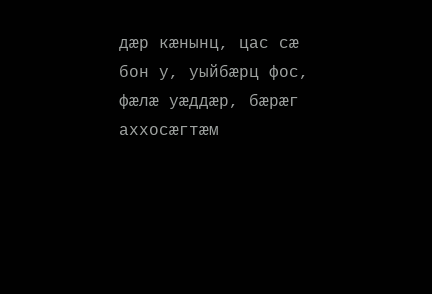дӕр кӕнынц, цас сӕ бон у, уыйбӕрц фос, фӕлӕ уӕддӕр, бӕрӕг аххосӕгтӕм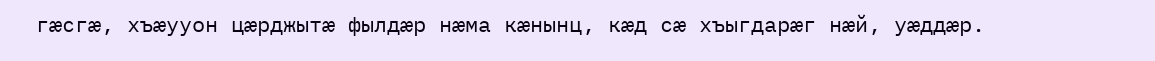гӕсгӕ, хъӕууон цӕрджытӕ фылдӕр нӕма кӕнынц, кӕд сӕ хъыгдарӕг нӕй, уӕддӕр.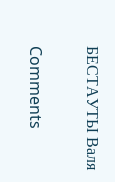БЕСТАУТЫ Валя

Comments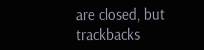are closed, but trackbacks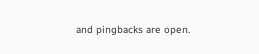and pingbacks are open.